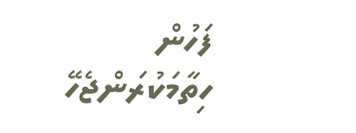ފަހުން ހިތާމަކުރަންޖެހޭ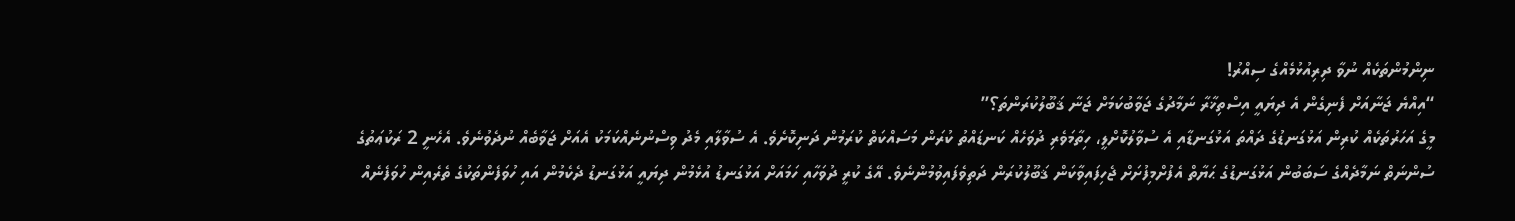ނިންމުންތަކެއް ނުވާ ދިރިއުޅުމެއްގެ ސިއްރު!
“އިއްޔެ ޖަނާއަށް ފެނިގެން އެ ދިޔައީ އިސްތިޚާރާ ނަމާދުގެ ޖަވާބުކަމަށް ޖަނާ ޤަބޫލުކުރަންތަ؟”
މީގެ އަހަރުތަކެއް ކުރިން އަޅުގަނޑުގެ ދައްތަ އަޅުގަނޑާއި އެ ސުވާލުކޮށްލީ، ހިތާމަވެރި ދުވަހެއް ކަނޑައްތު ކުރަން މަސައްކަތް ކުރަމުން ދަނިކޮށެވެ. އެ ސުވާލާއި މެދު ވިސްނުނެއްކަމަކު އެއަށް ޖަވާބެއް ނުދެވުނެވެ. އެހެނީ 2 ރަކުޢަތުގެ ސުންނަތް ނަމާދެއްގެ ސަބަބުން އަޅުގަނޑުގެ ޙަޔާތް އެފުށްމިފުށަށް ޖެހިފައިވާކަން ޤަބޫލުކުރަން ދަތިވެފައިވުމުންނެވެ. އޭގެ ކުރީ ދުވަހާއި ހަމައަށް އަޅުގަނޑު އުޅެމުން ދިޔައީ އަޅުގަނޑު ދެކެމުން އައި ހުވަފެންތަކުގެ ތެރެއިން ހުވަފެނެއް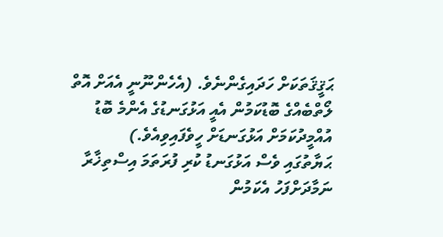ޙަޤީޤަތަކަށް ހަދައިގެންނެވެ. (އެހެންނޫނީ އެއަށް އޮތް ލޯތްބެއްގެ ބޮޑުކަމުން އެއީ އަޅުގަނޑުގެ އެންމެ ބޮޑު އުއްމީދުކަމަށް އަޅުގަނޑަށް ހީވެފައިވިއެވެ.)
ޙަޔާތުގައި ވެސް އަޅުގަނޑު ކުރި ފުރަތަމަ އިސްތިޚާރާ ނަމާދަށްފަހު އެކަމުން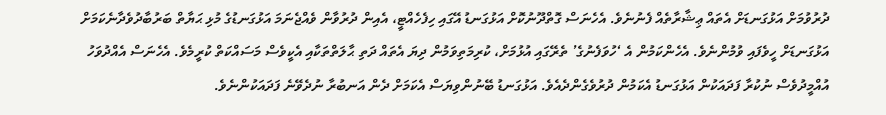ދުރުވުމަށް އަޅުގަނޑަށް އެތައް ޢިޝާރާތެއް ފެނުނެވެ. އެހެނަސް ގޮތްދޫނުކޮށް އަޅުގަނޑު އޭގައި ހިފެހެއްޓީ، އެއިން ދުރުވާން ވެއްޖެނަމަ އަޅުގަނޑުގެ މުޅި ޙަޔާތް ބަރުބާދުވެދާނެކަމަށް އަޅުގަނޑަށް ހީވެފައި ވުމުންނެވެ. އެހެންކަމުން އެ ‘ހުވަފެނުގެ’ ތެރޭގައި އުޅުމަށް، ކުރިމަތިވަމުން ދިޔަ އެތައް ދަތި ޙާލަތްތަކާއި އެކީވެސް މަސައްކަތް ކުރީމެވެ. އެހެނަސް އެއްދުވަހު އުއްމީދުވެސް ނުކުރާ ފަދައަކުން އަޅުގަނޑު އެކަމުން ދުރުވެގެންދެއެވެ. އަޅުގަނޑު ބޭނުންވިޔަސް އެކަމަށް ދެން އަނބުރާ ނުދެވޭނެ ފަދައަކުންނެވެ.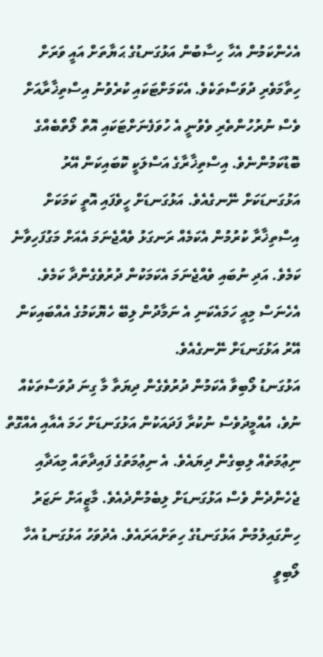އެހެންކަމުން އެހާ ހިސާބުން އަޅުގަނޑުގެ ޙަޔާތަށް އައީ ވަރަށް ހިތާމަވެރި ދުވަސްތަކެވެ. އެކަމަށްޓަކައި ކުރެވުނު އިސްތިޚާރާއަށް ވެސް ނުރުހުންތެރި ވެވުނީ އެ ހުވަފެނަށްޓަކައި އޮތް ލޯތްބެއްގެ ބޮޑުކަމުންނެވެ. އިސްތިޚާރާގެ އަސްލަކީ ކޮބައިކަން އޭރު އަޅުގަނޑަކަށް ނޭނގެއެވެ. އަޅުގަނޑަށް ހީވެފައި އޮތީ ކަމަކަށް އިސްތިޚާރާ ކުރުމުން އެކަމެއް ރަނގަޅު ވެއްޖެނަމަ އެއަށް މަގުފަހިވާނެ ކަމެވެ. އަދި ނުބައި ވެއްޖެނަމަ އެކަމަކުން ދުރުވެގެންދާ ކަމެވެ. އެހެނަސް މިއީ ހަމައެކަނި އެ ނަމާދުން ލިބޭ ހެޔޮކަމުގެ އެއްބައިކަން އޭރު އަޅުގަނޑަށް ނޭނގެއެވެ.
އަޅުގަނޑު ލޯބިވާ އެކަމުން ދުރުވެގެން ދިޔަތާ މާ ގިނަ ދުވަސްތަކެއް ނުވެ، އުއްމީދުވެސް ނުކުރާ ފަދައަކުން އަޅުގަނޑަށް ހަމަ އެއާއި އެއްގޮތް ނިޢުމަތެއް ލިބިގެން ދިޔައެވެ. އެ ނިޢުމަތުގެ ފައިދާތައް މިއަދާއި ޖެހެންދެން ވެސް އަޅުގަނޑަށް ލިބެމުންދެއެވެ. މާޒީއަށް ނަޒަރު ހިންގައިލުމުން އަޅުގަނޑުގެ ހިތަށްއަރައެވެ. އެދުވަހު އަޅުގަނޑު އެހާ ލޯބިވީ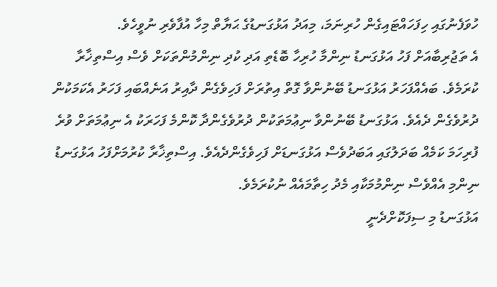ހުވަފެނުގައި ހިފަހައްޓައިގެން ހުރިނަމަ، މިއަދު އަޅުގަނޑުގެ ޙަޔާތް މިހާ އުފާވެރި ނުވީހެވެ.
އެ ތަޖުރިބާއަށް ފަހު އަޅުގަނޑު ނިންމާ ހުރިހާ ބޮޑެތި އަދި ކުދި ނިންމުންތަކަށް ވެސް އިސްތިޚާރާ ކުރަމެވެ. ބައެއްފަހަރު އަޅުގަނޑު ބޭނުންވާ ގޮތް އިތުރަށް ފަހިވެގެން ދާއިރު އަނެއްބައި ފަހަރު އެކަމަކުން ދުރުވެގެން ދެއެވެ. އަޅުގަނޑު ބޭނުންވާ ނިޢުމަތަކުން ދުރުވެގެންދާ ކޮންމެ ފަހަރަކު އެ ނިޢުމަތަށް ވުރެ ފުރިހަމަ ކަމެއް ބަދަލުގައި އަބަދުވެސް އަޅުގަނޑަށް ފަހިވެގެންދެއެވެ. އިސްތިޚާރާ ކުރުމަށްފަހު އަޅުގަނޑު ނިންމި އެއްވެސް ނިންމުމަކާއި މެދު ހިތާމައެއް ނުކުރަމެވެ.
އަޅުގަނޑު މި ސިފަކޮށްދެނީ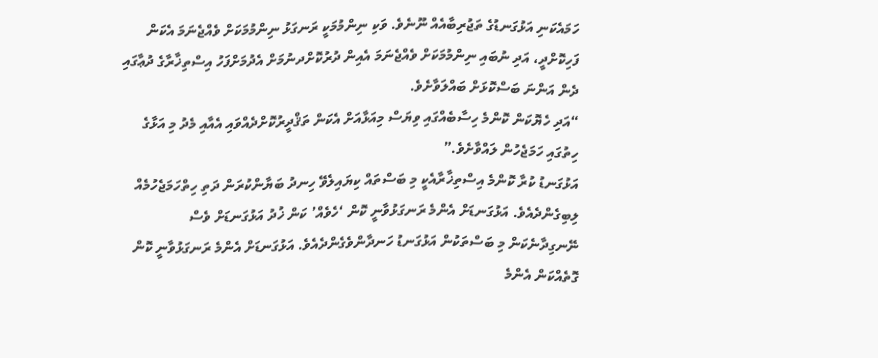ހަމައެކަނި އަޅުގަނޑުގެ ތަޖުރިބާއެއް ނޫނެވެ. ވަކި ނިންމުމަކީ ރަނގަޅު ނިންމުމަކަށް ވެއްޖެނަމަ އެކަން ފަހިކޮށްދީ، އަދި ނުބައި ނިންމުމަކަށް ވެއްޖެނަމަ އެއިން ދުރުކޮށްދނުމަށް އެދުމަށްފަހު އިސްތިޚާރާގެ ދުޢާގައި ދެން އަންނަ ބަސްކޮޅަށް ބައްލަވާށެވެ.
“އަދި ހެޔޮކަން ކޮންމެ ހިސާބެއްގައި ވިޔަސް މިއަޅާއަށް އެކަން ތަޤްދީރުކޮށްދެއްވައި އެއާއި މެދު މި އަޅާގެ ހިތުގައި ހަމަޖެހުން ލައްވާށެވެ.”
އަޅުގަނޑު ކުރާ ކޮންމެ އިސްތިޚާރާއެކީ މި ބަސްތައް ކިޔައިލެވޭ ހިނދު ބަޔާންކުރަން ދަތި ހިތްހަމަޖެހުމެއް ލިބިގެންދެއެވެ. އަޅުގަނޑަށް އެންމެ ރަނގަޅުވާނީ ކޮން ‘ހެވެއް’ ކަން ޚުދު އަޅުގަނޑަށް ވެސް ނޭނގިދާނެކަން މި ބަސްތަކުން އަޅުގަނޑު ހަނދާންވެގެންދެއެވެ. އަޅުގަނޑަށް އެންމެ ރަނގަޅުވާނީ ކޮން ގޮތެއްކަން އެންމެ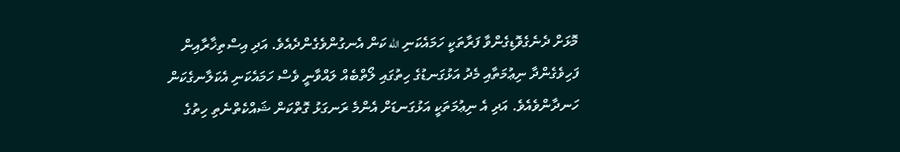މޮޅަށް ދެނެގެވޮޑިގެންވާ ފަރާތަކީ ހަމައެކަނި الله ކަން އެނގުންވެގެންދެއެވެ. އަދި އިސްތިޚާރާއިން ފަހިވެގެންދާ ނިޢުމަތާއި މެދު އަޅުގަނޑުގެ ހިތުގައި ލޯތްބެއް ލައްވާނީ ވެސް ހަމައެކަނި އެކަލާނގެކަން ހަނދާންވެއެވެ. އަދި އެ ނިޢުމަތަކީ އަޅުގަނޑަށް އެންމެ ރަނގަޅު ގޮތްކަން ޝައްކެތްނެތި ހިތުގެ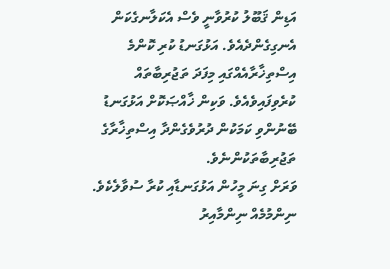އަޑިން ޤަބޫލު ކުރުވާނީ ވެސް އެކަލާނގެކަން އެނގިގެންދެއެވެ. އަޅުގަނޑު ކުރި ކޮންމެ އިސްތިޚާރާއެއްގައި މިފަދަ ތަޖުރިބާތައް ކުރެވިފައިވެއެވެ. ވަކިން ޚާއްޞަކޮށް އަޅުގަނޑު ބޭނުންވި ކަމަކުން ދުރުވެގެންދާ އިސްތިޚާރާގެ ތަޖުރިބާތަކުންނެވެ.
ވަރަށް ގިނަ މީހުން އަޅުގަނޑާއި ކުރާ ސުވާލެކެވެ. ނިންމުމެއް ނިންމާއިރު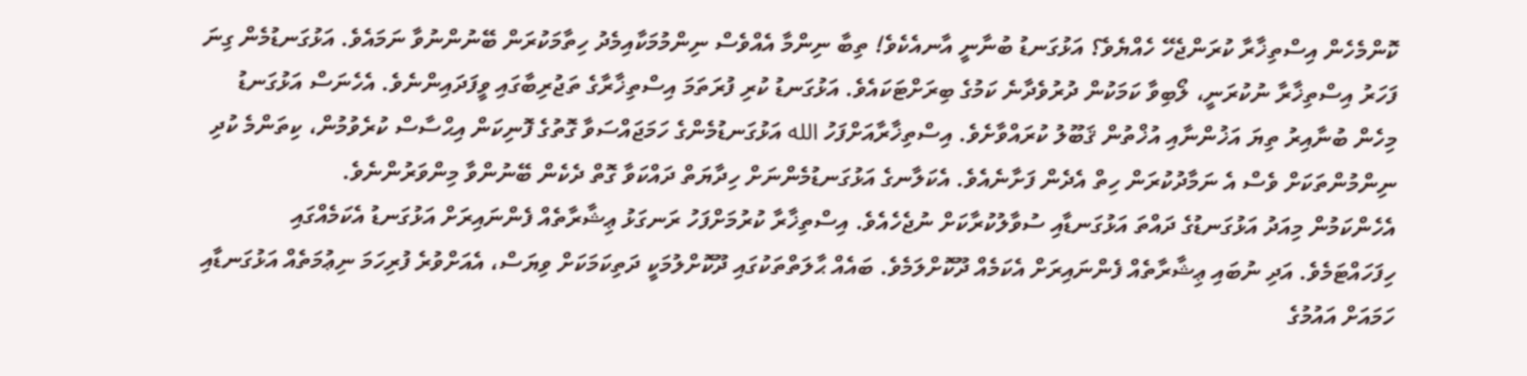ކޮންމެހެން އިސްތިޚާރާ ކުރަންޖެހޭ ހެއްޔެވެ؟ އަޅުގަނޑު ބުނާނީ އާނއެކެވެ! ތިބާ ނިންމާ އެއްވެސް ނިންމުމަކާއިމެދު ހިތާމަކުރަން ބޭނުންނުވާ ނަމައެވެ. އަޅުގަނޑުމެން ގިނަ ފަހަރު އިސްތިޚާރާ ނުކުރަނީ، ލޯބިވާ ކަމަކުން ދުރުވެދާނެ ކަމުގެ ބިރަށްޓަކައެވެ. އަޅުގަނޑު ކުރި ފުރަތަމަ އިސްތިޚާރާގެ ތަޖުރިބާގައި ވީފަދައިންނެވެ. އެހެނަސް އަޅުގަނޑު މިހެން ބުނާއިރު ތިޔަ އަޚުންނާއި އުޚްތުން ޤަބޫލު ކުރައްވާށެވެ. އިސްތިޚާރާއަށްފަހު الله އަޅުގަނޑުމެންގެ ހަމަޖައްސަވާ ގޮތުގެ ފޮނިކަން އިޙްސާސް ކުރެވުމުން، ކިތަންމެ ކުދި ނިންމުންތަކަށް ވެސް އެ ނަމާދުކުރަން ހިތް އެދެން ފަށާނެއެވެ. އެކަލާނގެ އަޅުގަނޑުމެންނަށް ހިދާޔަތް ދައްކަވާ ގޮތް ދެކެން ބޭނުންވާ މިންވަރުންނެވެ.
އެހެންކަމުން މިއަދު އަޅުގަނޑުގެ ދައްތަ އަޅުގަނޑާއި ސުވާލުކުރާކަށް ނުޖެހެއެވެ. އިސްތިޚާރާ ކުރުމަށްފަހު ރަނގަޅު ޢިޝާރާތެއް ފެންނައިރަށް އަޅުގަނޑު އެކަމެއްގައި ހިފަހައްޓަމެވެ. އަދި ނުބައި ޢިޝާރާތެއް ފެންނައިރަށް އެކަމެއް ދޫކޮށްލަމެވެ. ބައެއް ޙާލަތްތަކުގައި ދޫކޮށްލުމަކީ ދަތިކަމަކަށް ވިޔަސް، އެއަށްވުރެ ފުރިހަމަ ނިޢުމަތެއް އަޅުގަނޑާއި ހަމައަށް އައުމުގެ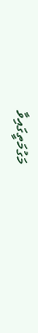މަގުމަތީގައިވާ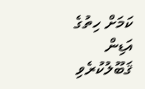ކަމަށް ހިތުގެ އަޑިން ޤަބޫލުކުރެވި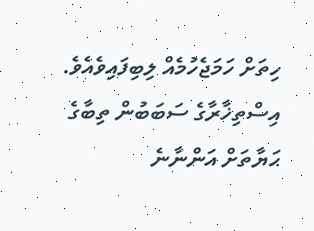ހިތަށް ހަމަޖެހުމެއް ލިބިފައިވެއެވެ. އިސްތިޚާރާގެ ސަބަބުން ތިބާގެ ޙަޔާތަށް އަންނާނެ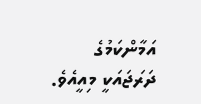އަމާންކަމުގެ ދަރަޖައަކީ މިއީއެވެ.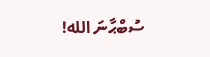ސުބްޙާނަ الله!